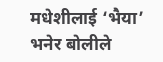मधेशीलाई ‘भैया’ भनेर बोलीले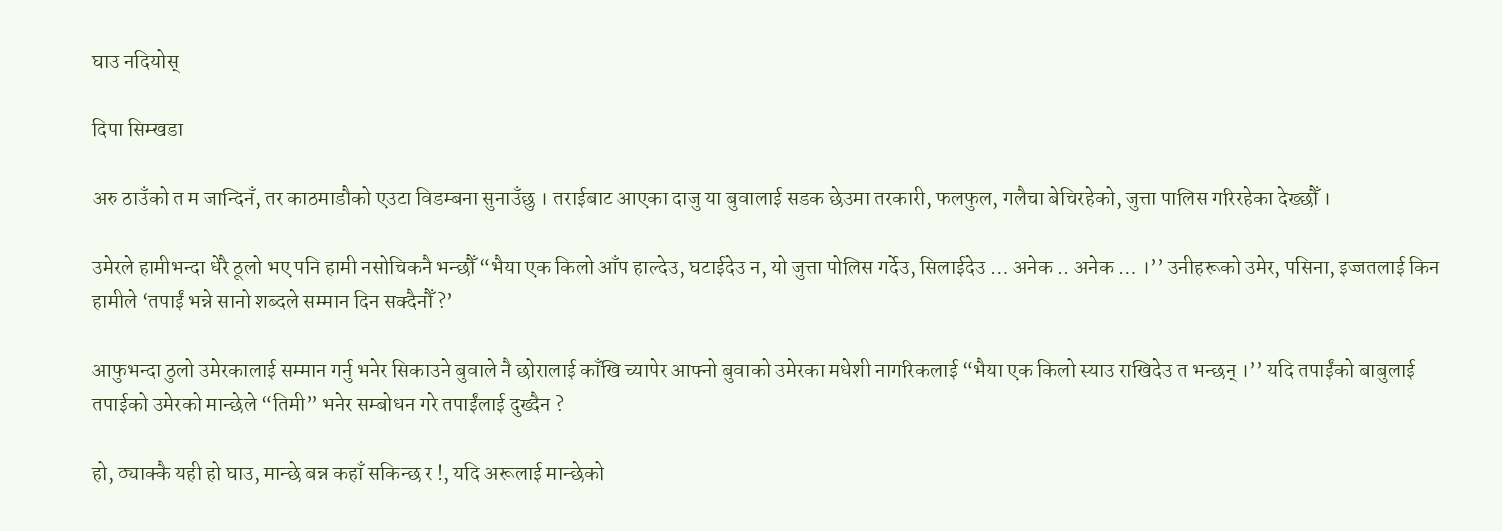घाउ नदियोस्

दिपा सिम्खडा

अरु ठाउँको त म जान्दिनँ, तर काठमाडौको एउटा विडम्बना सुनाउँछु । तराईबाट आएका दाजु या बुवालाई सडक छेउमा तरकारी, फलफुल, गलैचा बेचिरहेको, जुत्ता पालिस गरिरहेका देख्छौँ ।

उमेरले हामीभन्दा धेरै ठूलो भए पनि हामी नसोचिकनै भन्छौँ “भैया एक किलो आँप हाल्देउ, घटाईदेउ न, यो जुत्ता पोलिस गर्देउ, सिलाईदेउ … अनेक .. अनेक … ।’’ उनीहरूको उमेर, पसिना, इज्जतलाई किन हामीले ‘तपाईं भन्ने सानो शब्दले सम्मान दिन सक्दैनौँ ?’

आफुभन्दा ठुलो उमेरकालाई सम्मान गर्नु भनेर सिकाउने बुवाले नै छोरालाई काँखि च्यापेर आफ्नो बुवाको उमेरका मधेशी नागरिकलाई “भैया एक किलो स्याउ राखिदेउ त भन्छन् ।’’ यदि तपाईंको बाबुलाई तपाईको उमेरको मान्छेले “तिमी” भनेर सम्बोधन गरे तपाईंलाई दुख्दैन ?

हो, ठ्याक्कै यही हो घाउ, मान्छे बन्न कहाँ सकिन्छ र !, यदि अरूलाई मान्छेको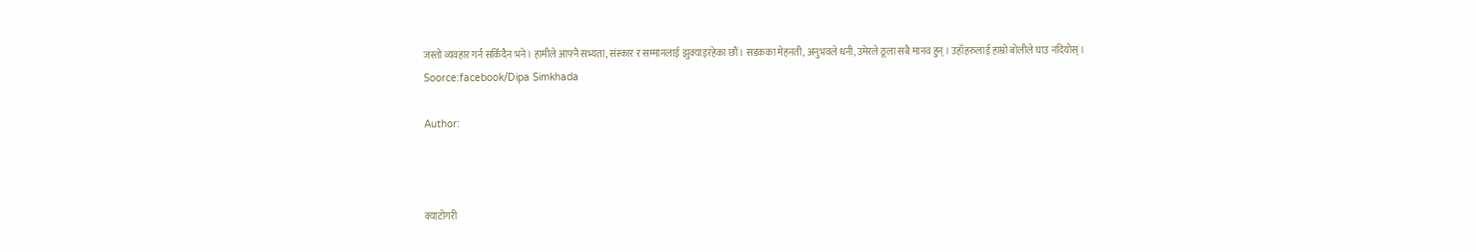जस्तो व्यवहार गर्न सकिँदैन भने । हामीले आफ्नै सभ्यता, संस्कार र सम्मानलाई झुक्याइरहेका छौं । सडकका मेहनती, अनुभवले धनी, उमेरले ठूला सबै मानव हुन् । उहाँहरुलाई हाम्रो बोलीले घाउ नदियोस् ।
Soorce:facebook/Dipa Simkhada

Author:



क्याटोगरी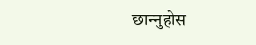छान्‍नुहोस